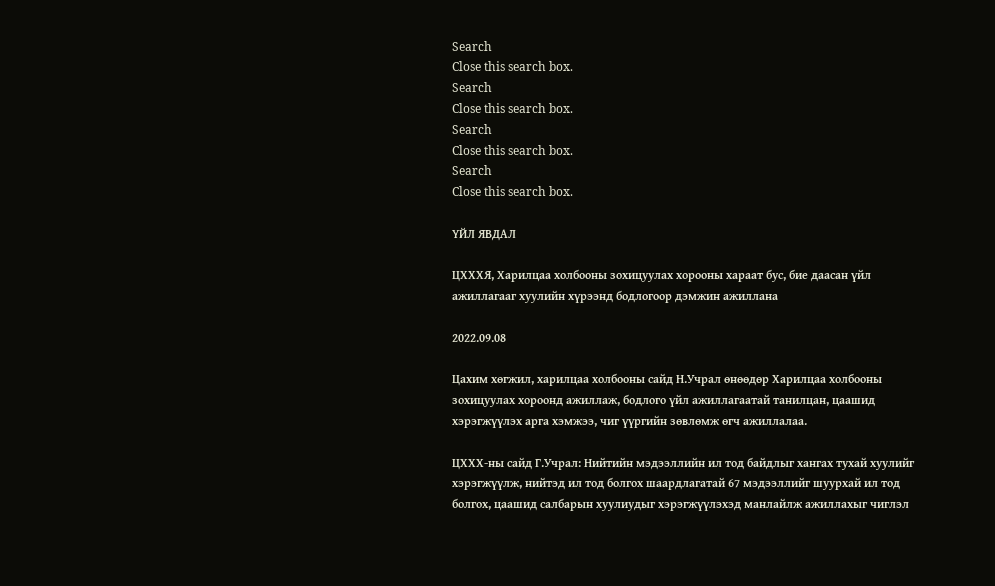Search
Close this search box.
Search
Close this search box.
Search
Close this search box.
Search
Close this search box.

ҮЙЛ ЯВДАЛ

ЦХХХЯ, Харилцаа холбооны зохицуулах хорооны хараат бус, бие даасан үйл ажиллагааг хуулийн хүрээнд бодлогоор дэмжин ажиллана

2022.09.08

Цахим хөгжил, харилцаа холбооны сайд Н.Учрал өнөөдөр Харилцаа холбооны зохицуулах хороонд ажиллаж, бодлого үйл ажиллагаатай танилцан, цаашид хэрэгжүүлэх арга хэмжээ, чиг үүргийн зөвлөмж өгч ажиллалаа.

ЦХХХ-ны сайд Г.Учрал: Нийтийн мэдээллийн ил тод байдлыг хангах тухай хуулийг хэрэгжүүлж, нийтэд ил тод болгох шаардлагатай 67 мэдээллийг шуурхай ил тод болгох, цаашид салбарын хуулиудыг хэрэгжүүлэхэд манлайлж ажиллахыг чиглэл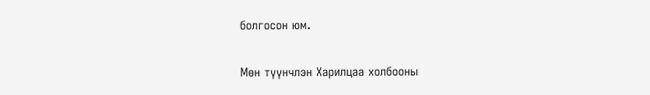болгосон юм.

Мөн түүнчлэн Харилцаа холбооны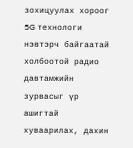зохицуулах хороог 5G технологи нэвтэрч байгаатай холбоотой радио давтамжийн зурвасыг үр ашигтай хуваарилах, дахин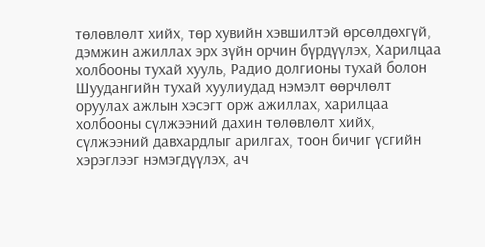төлөвлөлт хийх, төр хувийн хэвшилтэй өрсөлдөхгүй, дэмжин ажиллах эрх зүйн орчин бүрдүүлэх, Харилцаа холбооны тухай хууль, Радио долгионы тухай болон Шуудангийн тухай хуулиудад нэмэлт өөрчлөлт оруулах ажлын хэсэгт орж ажиллах, харилцаа холбооны сүлжээний дахин төлөвлөлт хийх, сүлжээний давхардлыг арилгах, тоон бичиг үсгийн хэрэглээг нэмэгдүүлэх, ач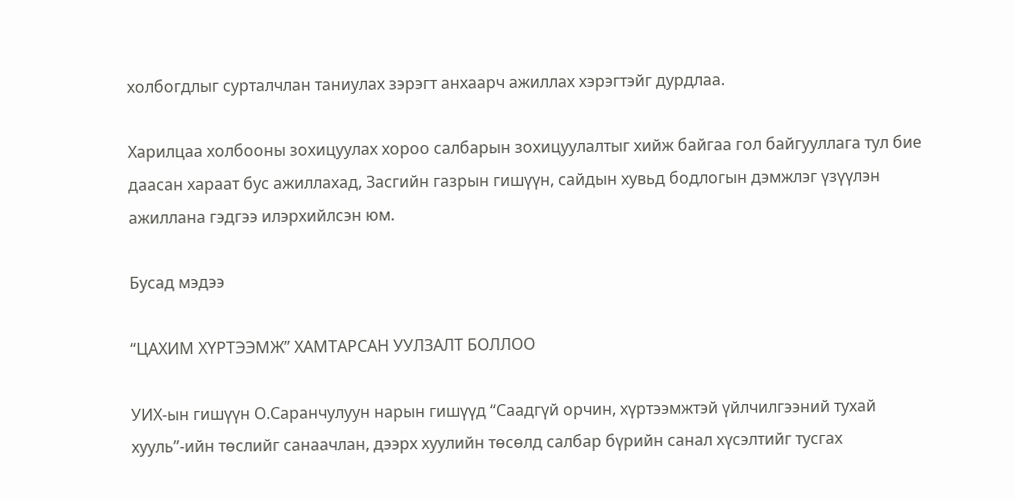холбогдлыг сурталчлан таниулах зэрэгт анхаарч ажиллах хэрэгтэйг дурдлаа.

Харилцаа холбооны зохицуулах хороо салбарын зохицуулалтыг хийж байгаа гол байгууллага тул бие даасан хараат бус ажиллахад, Засгийн газрын гишүүн, сайдын хувьд бодлогын дэмжлэг үзүүлэн ажиллана гэдгээ илэрхийлсэн юм.

Бусад мэдээ

“ЦАХИМ ХҮРТЭЭМЖ” ХАМТАРСАН УУЛЗАЛТ БОЛЛОО

УИХ-ын гишүүн О.Саранчулуун нарын гишүүд “Саадгүй орчин, хүртээмжтэй үйлчилгээний тухай хууль”-ийн төслийг санаачлан, дээрх хуулийн төсөлд салбар бүрийн санал хүсэлтийг тусгах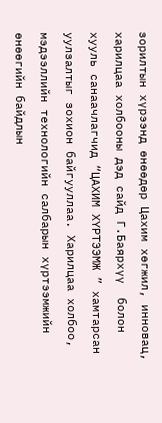зорилтын хүрээнд өнөөдөр Цахим хөгжил, инновац, харилцаа холбооны дэд сайд Г.Баярхүү  болон  хууль санаачлагчид “ЦАХИМ ХҮРТЭЭМЖ ” хамтарсан уулзалтыг зохион байгууллаа. Харилцаа холбоо, мэдээллийн технологийн салбарын хүртээмжийн өнөөгийн байдлын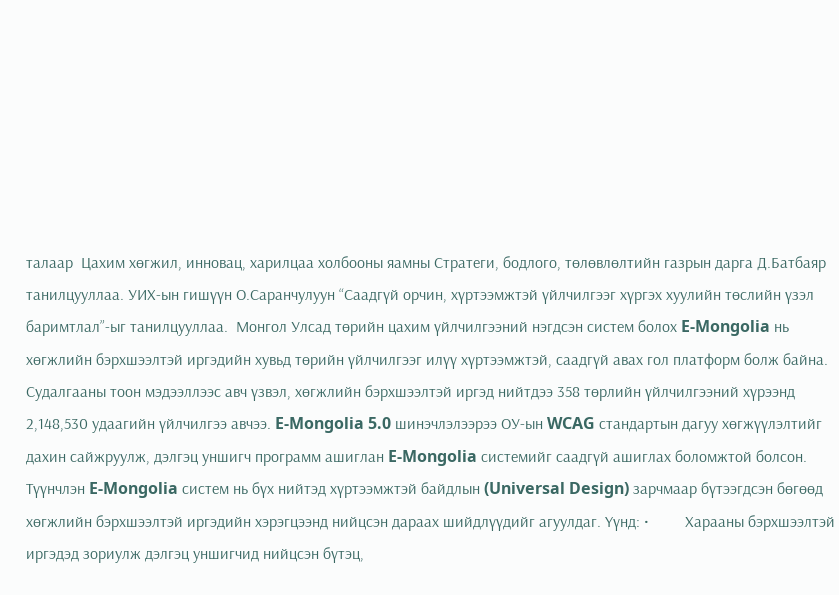талаар  Цахим хөгжил, инновац, харилцаа холбооны яамны Стратеги, бодлого, төлөвлөлтийн газрын дарга Д.Батбаяр танилцууллаа. УИХ-ын гишүүн О.Саранчулуун “Саадгүй орчин, хүртээмжтэй үйлчилгээг хүргэх хуулийн төслийн үзэл баримтлал”-ыг танилцууллаа.  Монгол Улсад төрийн цахим үйлчилгээний нэгдсэн систем болох E-Mongolia нь хөгжлийн бэрхшээлтэй иргэдийн хувьд төрийн үйлчилгээг илүү хүртээмжтэй, саадгүй авах гол платформ болж байна. Судалгааны тоон мэдээллээс авч үзвэл, хөгжлийн бэрхшээлтэй иргэд нийтдээ 358 төрлийн үйлчилгээний хүрээнд 2,148,530 удаагийн үйлчилгээ авчээ. E-Mongolia 5.0 шинэчлэлээрээ ОУ-ын WCAG стандартын дагуу хөгжүүлэлтийг дахин сайжруулж, дэлгэц уншигч программ ашиглан E-Mongolia системийг саадгүй ашиглах боломжтой болсон. Түүнчлэн E-Mongolia систем нь бүх нийтэд хүртээмжтэй байдлын (Universal Design) зарчмаар бүтээгдсэн бөгөөд хөгжлийн бэрхшээлтэй иргэдийн хэрэгцээнд нийцсэн дараах шийдлүүдийг агуулдаг. Үүнд: •         Харааны бэрхшээлтэй иргэдэд зориулж дэлгэц уншигчид нийцсэн бүтэц,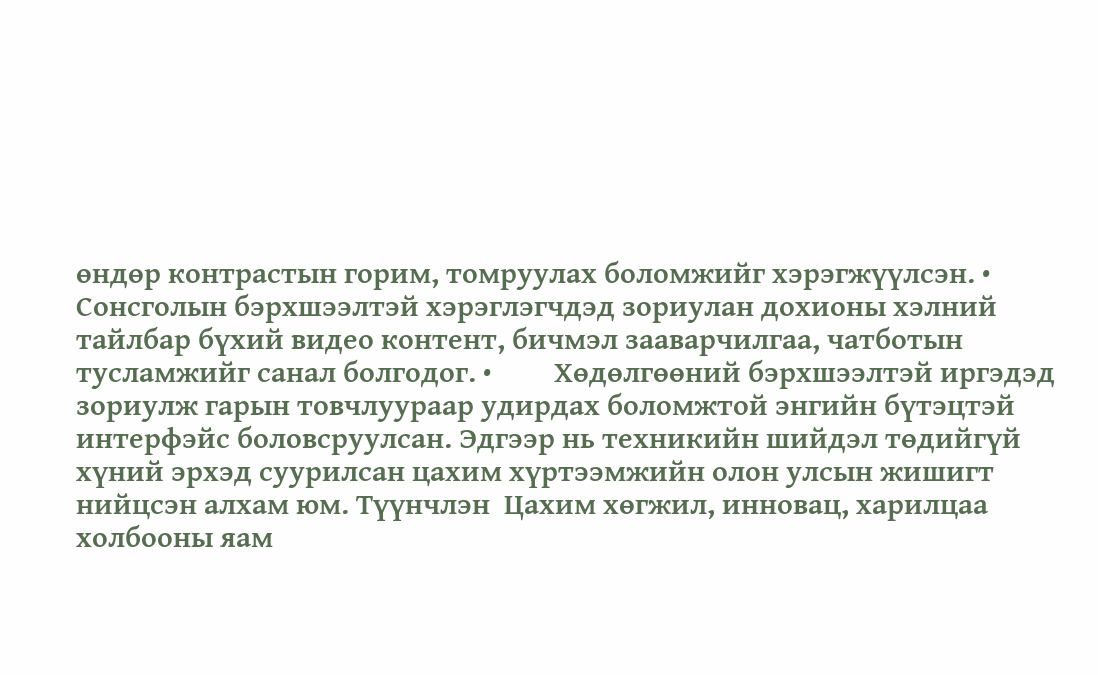өндөр контрастын горим, томруулах боломжийг хэрэгжүүлсэн. •         Сонсголын бэрхшээлтэй хэрэглэгчдэд зориулан дохионы хэлний тайлбар бүхий видео контент, бичмэл зааварчилгаа, чатботын тусламжийг санал болгодог. •         Хөдөлгөөний бэрхшээлтэй иргэдэд зориулж гарын товчлуураар удирдах боломжтой энгийн бүтэцтэй интерфэйс боловсруулсан. Эдгээр нь техникийн шийдэл төдийгүй хүний эрхэд суурилсан цахим хүртээмжийн олон улсын жишигт нийцсэн алхам юм. Түүнчлэн  Цахим хөгжил, инновац, харилцаа холбооны яам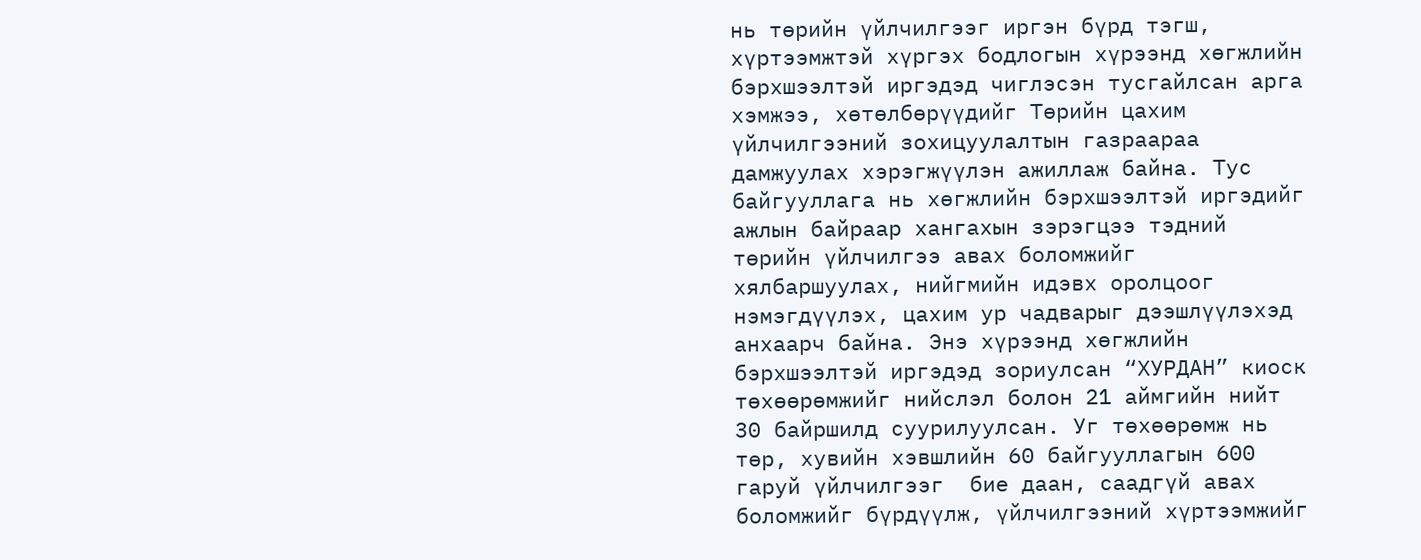нь төрийн үйлчилгээг иргэн бүрд тэгш, хүртээмжтэй хүргэх бодлогын хүрээнд хөгжлийн бэрхшээлтэй иргэдэд чиглэсэн тусгайлсан арга хэмжээ, хөтөлбөрүүдийг Төрийн цахим үйлчилгээний зохицуулалтын газраараа дамжуулах хэрэгжүүлэн ажиллаж байна. Тус байгууллага нь хөгжлийн бэрхшээлтэй иргэдийг ажлын байраар хангахын зэрэгцээ тэдний төрийн үйлчилгээ авах боломжийг хялбаршуулах, нийгмийн идэвх оролцоог нэмэгдүүлэх, цахим ур чадварыг дээшлүүлэхэд анхаарч байна. Энэ хүрээнд хөгжлийн бэрхшээлтэй иргэдэд зориулсан “ХУРДАН” киоск төхөөрөмжийг нийслэл болон 21 аймгийн нийт 30 байршилд суурилуулсан. Уг төхөөрөмж нь төр, хувийн хэвшлийн 60 байгууллагын 600 гаруй үйлчилгээг  бие даан, саадгүй авах боломжийг бүрдүүлж, үйлчилгээний хүртээмжийг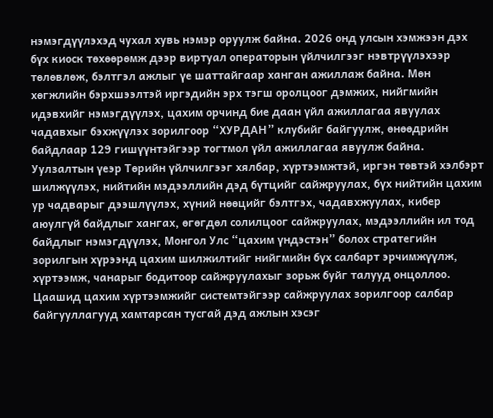нэмэгдүүлэхэд чухал хувь нэмэр оруулж байна. 2026 онд улсын хэмжээн дэх бүх киоск төхөөрөмж дээр виртуал операторын үйлчилгээг нэвтрүүлэхээр төлөвлөж, бэлтгэл ажлыг үе шаттайгаар ханган ажиллаж байна. Мөн хөгжлийн бэрхшээлтэй иргэдийн эрх тэгш оролцоог дэмжих, нийгмийн идэвхийг нэмэгдүүлэх, цахим орчинд бие даан үйл ажиллагаа явуулах чадавхыг бэхжүүлэх зорилгоор “ХУРДАН” клубийг байгуулж, өнөөдрийн байдлаар 129 гишүүнтэйгээр тогтмол үйл ажиллагаа явуулж байна. Уулзалтын үеэр Төрийн үйлчилгээг хялбар, хүртээмжтэй, иргэн төвтэй хэлбэрт шилжүүлэх, нийтийн мэдээллийн дэд бүтцийг сайжруулах, бүх нийтийн цахим ур чадварыг дээшлүүлэх, хүний нөөцийг бэлтгэх, чадавхжуулах, кибер аюулгүй байдлыг хангах, өгөгдөл солилцоог сайжруулах, мэдээллийн ил тод байдлыг нэмэгдүүлэх, Монгол Улс “цахим үндэстэн” болох стратегийн зорилгын хүрээнд цахим шилжилтийг нийгмийн бүх салбарт эрчимжүүлж, хүртээмж, чанарыг бодитоор сайжруулахыг зорьж буйг талууд онцоллоо. Цаашид цахим хүртээмжийг системтэйгээр сайжруулах зорилгоор салбар байгууллагууд хамтарсан тусгай дэд ажлын хэсэг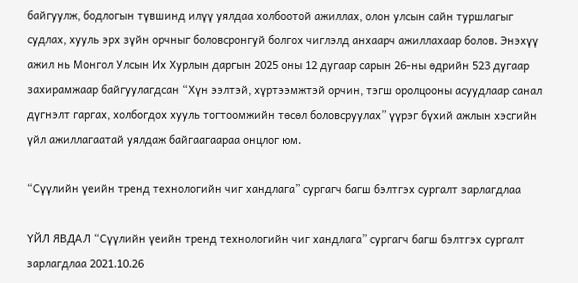байгуулж, бодлогын түвшинд илүү уялдаа холбоотой ажиллах, олон улсын сайн туршлагыг судлах, хууль эрх зүйн орчныг боловсронгуй болгох чиглэлд анхаарч ажиллахаар болов. Энэхүү ажил нь Монгол Улсын Их Хурлын даргын 2025 оны 12 дугаар сарын 26-ны өдрийн 523 дугаар захирамжаар байгуулагдсан “Хүн ээлтэй, хүртээмжтэй орчин, тэгш оролцооны асуудлаар санал дүгнэлт гаргах, холбогдох хууль тогтоомжийн төсөл боловсруулах” үүрэг бүхий ажлын хэсгийн үйл ажиллагаатай уялдаж байгаагаараа онцлог юм.

“Сүүлийн үеийн тренд технологийн чиг хандлага” сургагч багш бэлтгэх сургалт зарлагдлаа

ҮЙЛ ЯВДАЛ “Сүүлийн үеийн тренд технологийн чиг хандлага” сургагч багш бэлтгэх сургалт зарлагдлаа 2021.10.26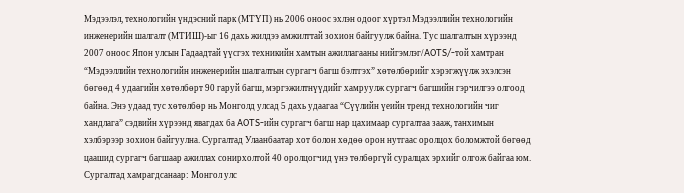Мэдээлэл, технологийн үндэсний парк (МТҮП) нь 2006 оноос эхлэн одоог хүртэл Мэдээллийн технологийн инженерийн шалгалт (МТИШ)-ыг 16 дахь жилдээ амжилттай зохион байгуулж байна. Тус шалгалтын хүрээнд 2007 оноос Япон улсын Гадаадтай үүсгэх техникийн хамтын ажиллагааны нийгэмлэг/AOTS/-той хамтран “Мэдээллийн технологийн инженерийн шалгалтын сургагч багш бэлтгэх” хөтөлбөрийг хэрэгжүүлж эхэлсэн бөгөөд 4 удаагийн хөтөлбөрт 90 гаруй багш, мэргэжилтнүүдийг хамруулж сургагч багшийн гэрчилгээ олгоод байна. Энэ удаад тус хөтөлбөр нь Монголд улсад 5 дахь удаагаа “Сүүлийн үеийн тренд технологийн чиг хандлага” сэдвийн хүрээнд явагдах ба AOTS-ийн сургагч багш нар цахимаар сургалтаа зааж, танхимын хэлбэрээр зохион байгуулна. Сургалтад Улаанбаатар хот болон хөдөө орон нутгаас оролцох боломжтой бөгөөд цаашид сургагч багшаар ажиллах сонирхолтой 40 оролцогчид үнэ төлбөргүй суралцах эрхийг олгож байгаа юм. Сургалтад хамрагдсанаар: Монгол улс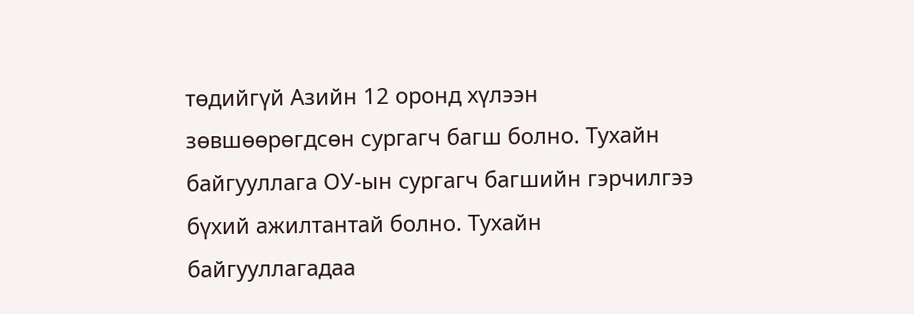төдийгүй Азийн 12 оронд хүлээн зөвшөөрөгдсөн сургагч багш болно. Тухайн байгууллага ОУ-ын сургагч багшийн гэрчилгээ бүхий ажилтантай болно. Тухайн байгууллагадаа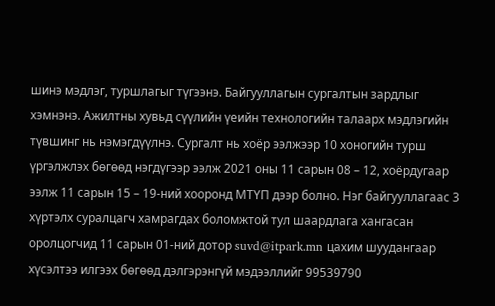шинэ мэдлэг, туршлагыг түгээнэ. Байгууллагын сургалтын зардлыг хэмнэнэ. Ажилтны хувьд сүүлийн үеийн технологийн талаарх мэдлэгийн түвшинг нь нэмэгдүүлнэ. Сургалт нь хоёр ээлжээр 10 хоногийн турш үргэлжлэх бөгөөд нэгдүгээр ээлж 2021 оны 11 сарын 08 – 12, хоёрдугаар ээлж 11 сарын 15 – 19-ний хооронд МТҮП дээр болно. Нэг байгууллагаас 3 хүртэлх суралцагч хамрагдах боломжтой тул шаардлага хангасан оролцогчид 11 сарын 01-ний дотор suvd@itpark.mn цахим шуудангаар хүсэлтээ илгээх бөгөөд дэлгэрэнгүй мэдээллийг 99539790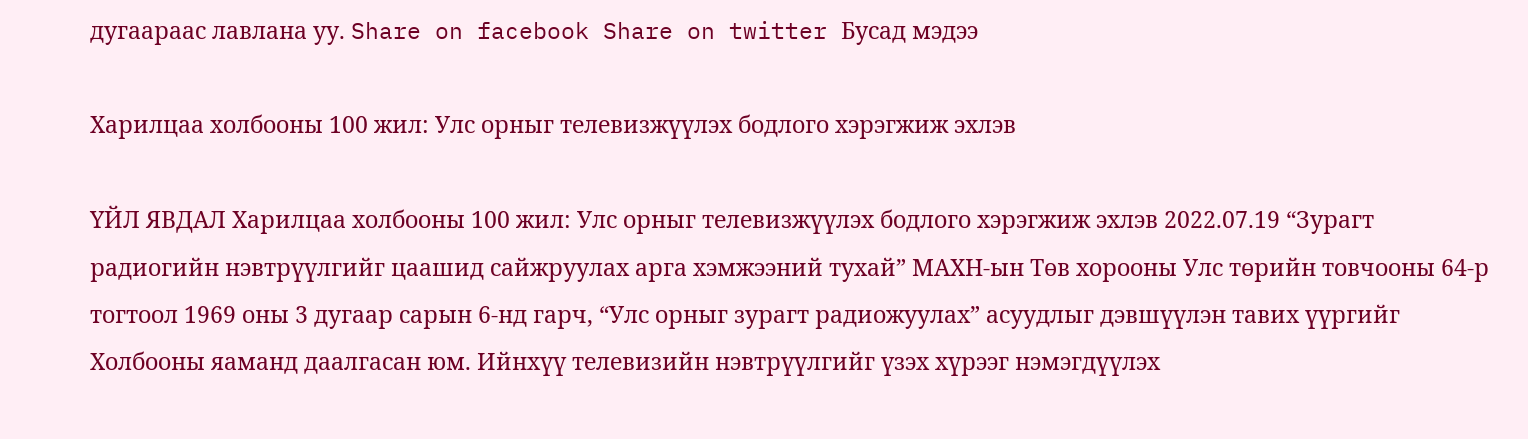дугаараас лавлана уу. Share on facebook Share on twitter Бусад мэдээ

Харилцаа холбооны 100 жил: Улс орныг телевизжүүлэх бодлого хэрэгжиж эхлэв

ҮЙЛ ЯВДАЛ Харилцаа холбооны 100 жил: Улс орныг телевизжүүлэх бодлого хэрэгжиж эхлэв 2022.07.19 “Зурагт радиогийн нэвтрүүлгийг цаашид сайжруулах арга хэмжээний тухай” МАХН-ын Төв хорооны Улс төрийн товчооны 64-р тогтоол 1969 оны 3 дугаар сарын 6-нд гарч, “Улс орныг зурагт радиожуулах” асуудлыг дэвшүүлэн тавих үүргийг Холбооны яаманд даалгасан юм. Ийнхүү телевизийн нэвтрүүлгийг үзэх хүрээг нэмэгдүүлэх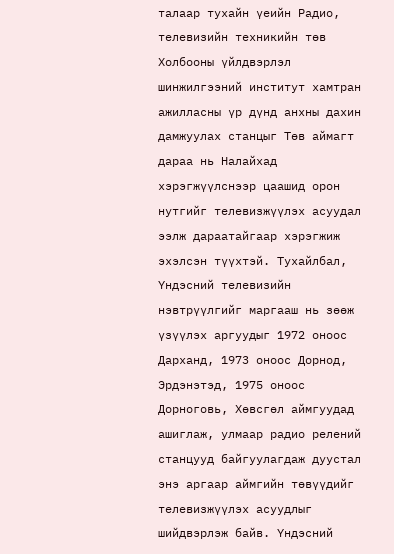талаар тухайн үеийн Радио, телевизийн техникийн төв Холбооны үйлдвэрлэл шинжилгээний институт хамтран ажилласны үр дүнд анхны дахин дамжуулах станцыг Төв аймагт дараа нь Налайхад хэрэгжүүлснээр цаашид орон нутгийг телевизжүүлэх асуудал ээлж дараатайгаар хэрэгжиж эхэлсэн түүхтэй. Тухайлбал, Үндэсний телевизийн нэвтрүүлгийг маргааш нь зөөж үзүүлэх аргуудыг 1972 оноос Дарханд, 1973 оноос Дорнод, Эрдэнэтэд, 1975 оноос Дорноговь, Хөвсгөл аймгуудад ашиглаж, улмаар радио релений станцууд байгуулагдаж дуустал энэ аргаар аймгийн төвүүдийг телевизжүүлэх асуудлыг шийдвэрлэж байв. Үндэсний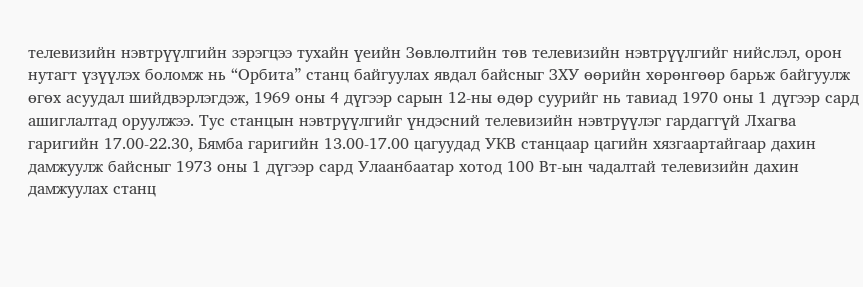телевизийн нэвтрүүлгийн зэрэгцээ тухайн үеийн Зөвлөлтийн төв телевизийн нэвтрүүлгийг нийслэл, орон нутагт үзүүлэх боломж нь “Орбита” станц байгуулах явдал байсныг ЗХУ өөрийн хөрөнгөөр барьж байгуулж өгөх асуудал шийдвэрлэгдэж, 1969 оны 4 дүгээр сарын 12-ны өдөр суурийг нь тавиад 1970 оны 1 дүгээр сард ашиглалтад оруулжээ. Тус станцын нэвтрүүлгийг үндэсний телевизийн нэвтрүүлэг гардаггүй Лхагва гаригийн 17.00-22.30, Бямба гаригийн 13.00-17.00 цагуудад УКВ станцаар цагийн хязгаартайгаар дахин дамжуулж байсныг 1973 оны 1 дүгээр сард Улаанбаатар хотод 100 Вт-ын чадалтай телевизийн дахин дамжуулах станц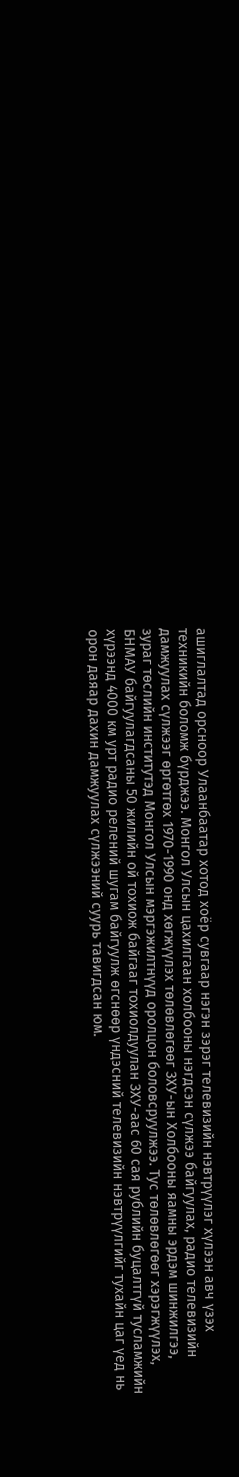ашиглалтад орсноор Улаанбаатар хотод хоёр сувгаар нэгэн зэрэг телевизийн нэвтрүүлэг хүлээн авч үзэх техникийн боломж бүрджээ. Монгол Улсын цахилгаан холбооны нэгдсэн сүлжээ байгуулах, радио телевизийн дамжуулах сүлжээг өргөтгөх 1970-1990 онд хөгжүүлэх төлөвлөгөөг ЗХУ-ын Холбооны яамны эрдэм шинжилгээ, зураг төслийн институтэд Монгол Улсын мэргэжилтнүүд оролцон боловсруулжээ. Тус төлөвлөгөөг хэрэгжүүлэх, БНМАУ байгуулагдсаны 50 жилийн ой тохиож байгааг тохиолдуулан ЗХУ-аас 60 сая рублийн буцалтгүй тусламжийн хүрээнд 4000 км урт радио релений шугам байгуулж өгснөөр үндэсний телевизийн нэвтрүүлгийг тухайн цаг үед нь орон даяар дахин дамжуулах сүлжээний суурь тавигдсан юм.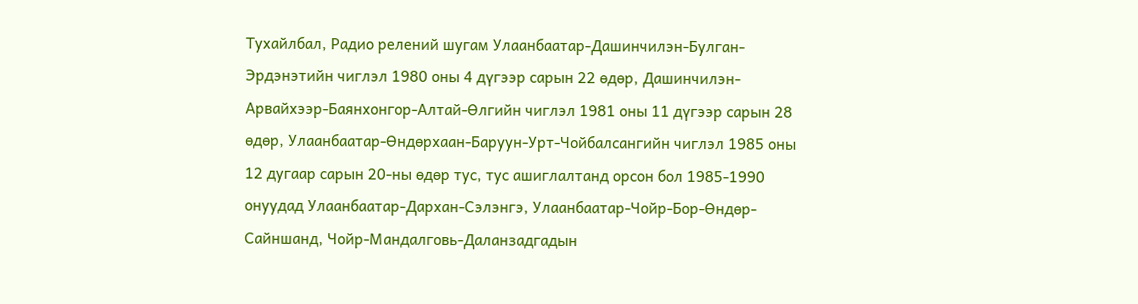Тухайлбал, Радио релений шугам Улаанбаатар-Дашинчилэн-Булган-Эрдэнэтийн чиглэл 1980 оны 4 дүгээр сарын 22 өдөр, Дашинчилэн-Арвайхээр-Баянхонгор-Алтай-Өлгийн чиглэл 1981 оны 11 дүгээр сарын 28 өдөр, Улаанбаатар-Өндөрхаан-Баруун-Урт-Чойбалсангийн чиглэл 1985 оны 12 дугаар сарын 20-ны өдөр тус, тус ашиглалтанд орсон бол 1985-1990 онуудад Улаанбаатар-Дархан-Сэлэнгэ, Улаанбаатар-Чойр-Бор-Өндөр-Сайншанд, Чойр-Мандалговь-Даланзадгадын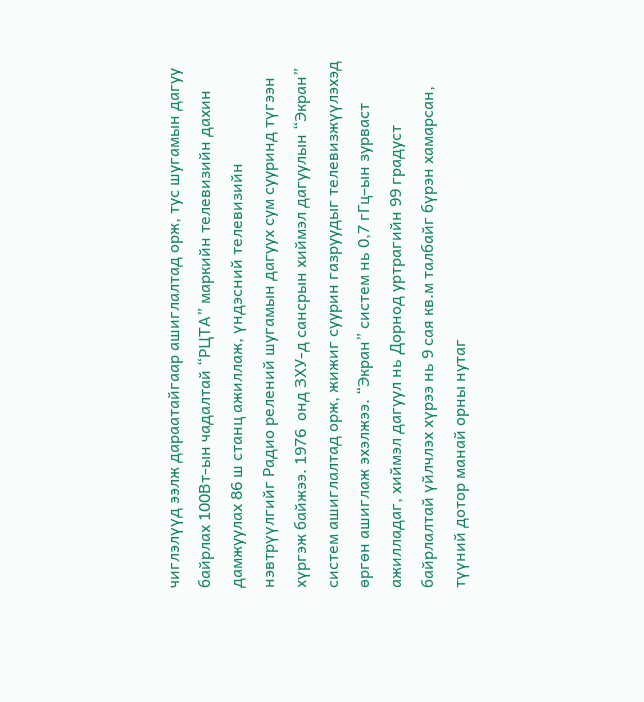чиглэлүүд ээлж дараатайгаар ашиглалтад орж, тус шугамын дагуу байрлах 100Вт-ын чадалтай “РЦТА” маркийн телевизийн дахин дамжуулах 86 ш станц ажиллаж, үндэсний телевизийн нэвтрүүлгийг Радио релений шугамын дагуух сум сууринд түгээн хүргэж байжээ. 1976  онд ЗХУ-д сансрын хиймэл дагуулын “Экран” систем ашиглалтад орж, жижиг суурин газруудыг телевизжүүлэхэд өргөн ашиглаж эхэлжээ. “Экран” систем нь 0,7 гГц–ын зурваст ажилладаг, хиймэл дагуул нь Дорнод уртрагийн 99 градуст байрлалтай үйлчлэх хүрээ нь 9 сая кв.м талбайг бүрэн хамарсан, түүний дотор манай орны нутаг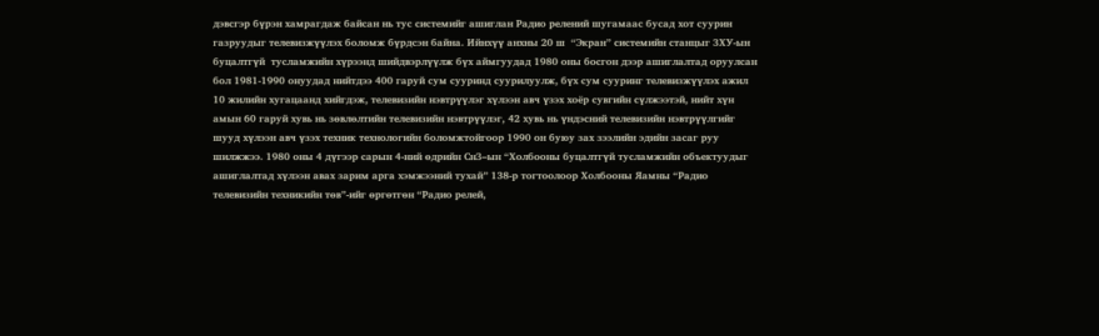дэвсгэр бүрэн хамрагдаж байсан нь тус системийг ашиглан Радио релений шугамаас бусад хот суурин газруудыг телевизжүүлэх боломж бүрдсэн байна. Ийнхүү анхны 20 ш  “Экран” системийн станцыг ЗХУ-ын буцалтгүй  тусламжийн хүрээнд шийдвэрлүүлж бүх аймгуудад 1980 оны босгон дээр ашиглалтад оруулсан бол 1981-1990 онуудад нийтдээ 400 гаруй сум сууринд суурилуулж, бүх сум сууринг телевизжүүлэх ажил 10 жилийн хугацаанд хийгдэж, телевизийн нэвтрүүлэг хүлээн авч үзэх хоёр сувгийн сүлжээтэй, нийт хүн амын 60 гаруй хувь нь зөвлөлтийн телевизийн нэвтрүүлэг, 42 хувь нь үндэсний телевизийн нэвтрүүлгийг шууд хүлээн авч үзэх техник технологийн боломжтойгоор 1990 он буюу зах зээлийн эдийн засаг руу шилжжээ. 1980 оны 4 дүгээр сарын 4-ний өдрийн СнЗ–ын “Холбооны буцалтгүй тусламжийн объектуудыг ашиглалтад хүлээн авах зарим арга хэмжээний тухай” 138-р тогтоолоор Холбооны Яамны “Радио телевизийн техникийн төв”-ийг өргөтгөн “Радио релей,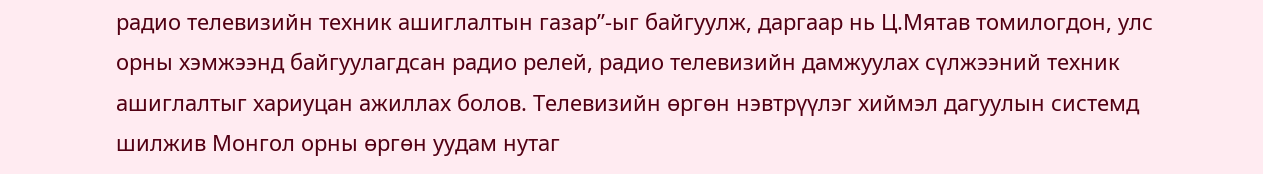радио телевизийн техник ашиглалтын газар”-ыг байгуулж, даргаар нь Ц.Мятав томилогдон, улс орны хэмжээнд байгуулагдсан радио релей, радио телевизийн дамжуулах сүлжээний техник ашиглалтыг хариуцан ажиллах болов. Телевизийн өргөн нэвтрүүлэг хиймэл дагуулын системд шилжив Монгол орны өргөн уудам нутаг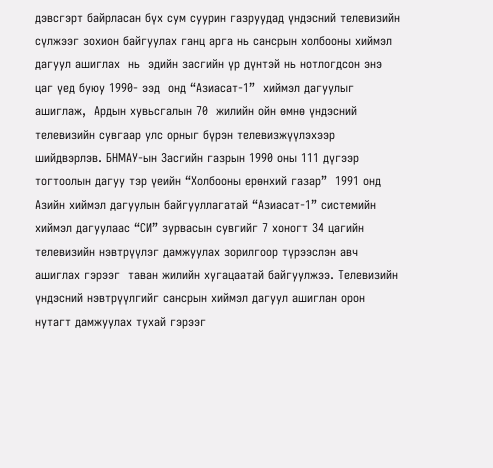дэвсгэрт байрласан бүх сум суурин газруудад үндэсний телевизийн сүлжээг зохион байгуулах ганц арга нь сансрын холбооны хиймэл дагуул ашиглах  нь  эдийн засгийн үр дүнтэй нь нотлогдсон энэ цаг үед буюу 1990- ээд  онд “Азиасат-1”  хиймэл дагуулыг ашиглаж,  Ардын хувьсгалын 70  жилийн ойн өмнө үндэсний телевизийн сувгаар улс орныг бүрэн телевизжүүлэхээр шийдвэрлэв. БНМАУ-ын Засгийн газрын 1990 оны 111 дүгээр тогтоолын дагуу тэр үеийн “Холбооны ерөнхий газар”  1991 онд Азийн хиймэл дагуулын байгууллагатай “Азиасат-1” системийн хиймэл дагуулаас “СИ” зурвасын сувгийг 7 хоногт 34 цагийн телевизийн нэвтрүүлэг дамжуулах зорилгоор түрээслэн авч ашиглах гэрээг  таван жилийн хугацаатай байгуулжээ. Телевизийн үндэсний нэвтрүүлгийг сансрын хиймэл дагуул ашиглан орон нутагт дамжуулах тухай гэрээг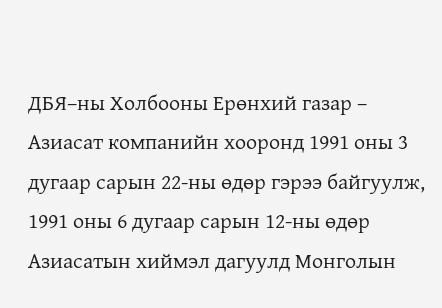ДБЯ–ны Холбооны Ерөнхий газар – Азиасат компанийн хооронд 1991 оны 3 дугаар сарын 22-ны өдөр гэрээ байгуулж, 1991 оны 6 дугаар сарын 12-ны өдөр Азиасатын хиймэл дагуулд Монголын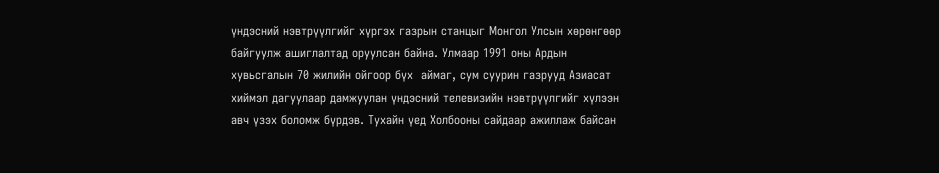үндэсний нэвтрүүлгийг хүргэх газрын станцыг Монгол Улсын хөрөнгөөр байгуулж ашиглалтад оруулсан байна. Улмаар 1991 оны Ардын хувьсгалын 70 жилийн ойгоор бүх  аймаг, сум суурин газрууд Азиасат хиймэл дагуулаар дамжуулан үндэсний телевизийн нэвтрүүлгийг хүлээн авч үзэх боломж бүрдэв. Тухайн үед Холбооны сайдаар ажиллаж байсан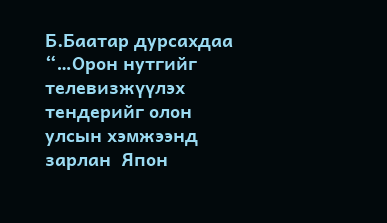Б.Баатар дурсахдаа “…Орон нутгийг телевизжүүлэх тендерийг олон улсын хэмжээнд зарлан  Япон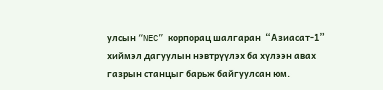улсын “NEC” корпорац шалгаран  “Азиасат-1” хиймэл дагуулын нэвтрүүлэх ба хүлээн авах газрын станцыг барьж байгуулсан юм.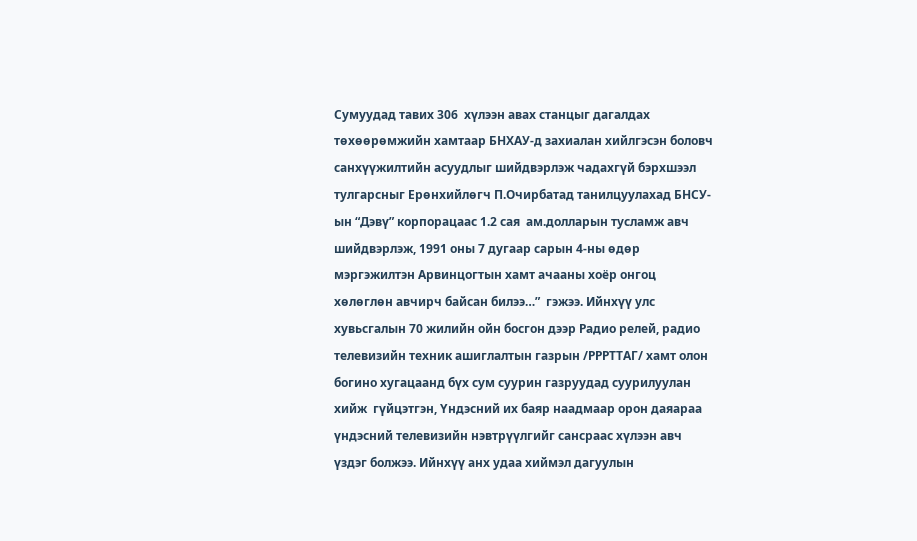Сумуудад тавих 306  хүлээн авах станцыг дагалдах төхөөрөмжийн хамтаар БНХАУ-д захиалан хийлгэсэн боловч санхүүжилтийн асуудлыг шийдвэрлэж чадахгүй бэрхшээл тулгарсныг Ерөнхийлөгч П.Очирбатад танилцуулахад БНСУ-ын “Дэвү” корпорацаас 1.2 сая  ам.долларын тусламж авч шийдвэрлэж, 1991 оны 7 дугаар сарын 4-ны өдөр мэргэжилтэн Арвинцогтын хамт ачааны хоёр онгоц хөлөглөн авчирч байсан билээ…”  гэжээ. Ийнхүү улс   хувьсгалын 70 жилийн ойн босгон дээр Радио релей, радио телевизийн техник ашиглалтын газрын /РРРТТАГ/ хамт олон богино хугацаанд бүх сум суурин газруудад суурилуулан хийж  гүйцэтгэн, Үндэсний их баяр наадмаар орон даяараа үндэсний телевизийн нэвтрүүлгийг сансраас хүлээн авч үздэг болжээ. Ийнхүү анх удаа хиймэл дагуулын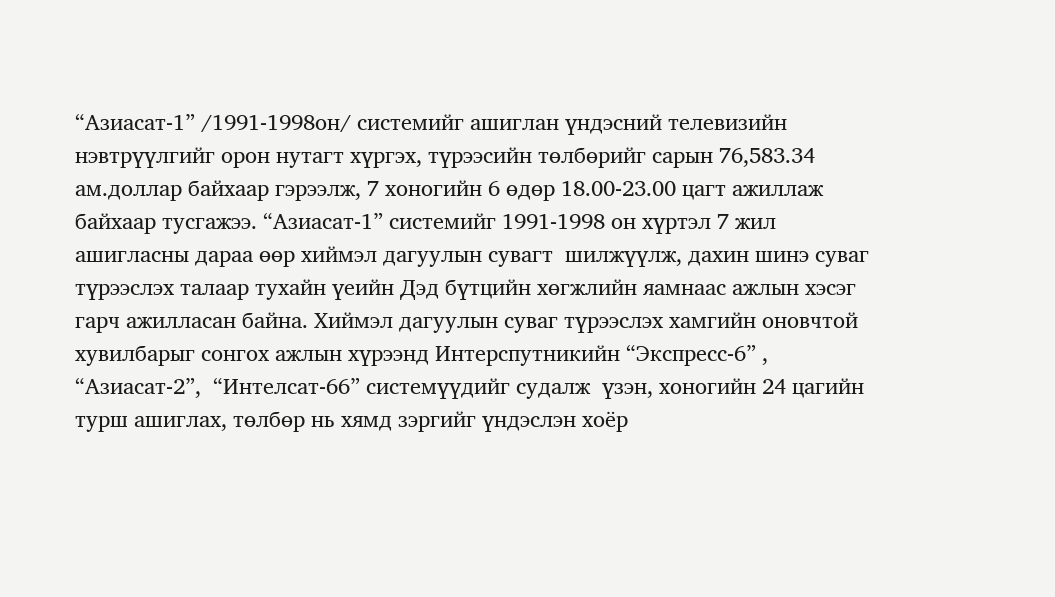“Азиасат-1” /1991-1998он/ системийг ашиглан үндэсний телевизийн нэвтрүүлгийг орон нутагт хүргэх, түрээсийн төлбөрийг сарын 76,583.34 ам.доллар байхаар гэрээлж, 7 хоногийн 6 өдөр 18.00-23.00 цагт ажиллаж байхаар тусгажээ. “Азиасат-1” системийг 1991-1998 он хүртэл 7 жил ашигласны дараа өөр хиймэл дагуулын сувагт  шилжүүлж, дахин шинэ суваг түрээслэх талаар тухайн үеийн Дэд бүтцийн хөгжлийн яамнаас ажлын хэсэг гарч ажилласан байна. Хиймэл дагуулын суваг түрээслэх хамгийн оновчтой хувилбарыг сонгох ажлын хүрээнд Интерспутникийн “Экспресс-6” , “Азиасат-2”,  “Интелсат-66” системүүдийг судалж  үзэн, хоногийн 24 цагийн турш ашиглах, төлбөр нь хямд зэргийг үндэслэн хоёр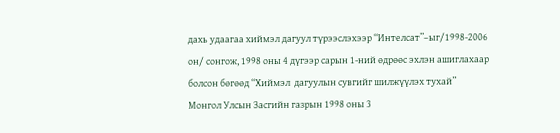дахь удаагаа хиймэл дагуул түрээслэхээр “Интелсат”–ыг/1998-2006 он/ сонгож, 1998 оны 4 дүгээр сарын 1-ний өдрөөс эхлэн ашиглахаар болсон бөгөөд “Хиймэл  дагуулын сувгийг шилжүүлэх тухай” Монгол Улсын Засгийн газрын 1998 оны 3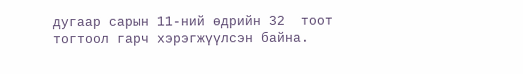дугаар сарын 11-ний өдрийн 32  тоот тогтоол гарч хэрэгжүүлсэн байна.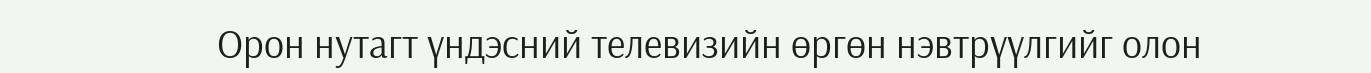Орон нутагт үндэсний телевизийн өргөн нэвтрүүлгийг олон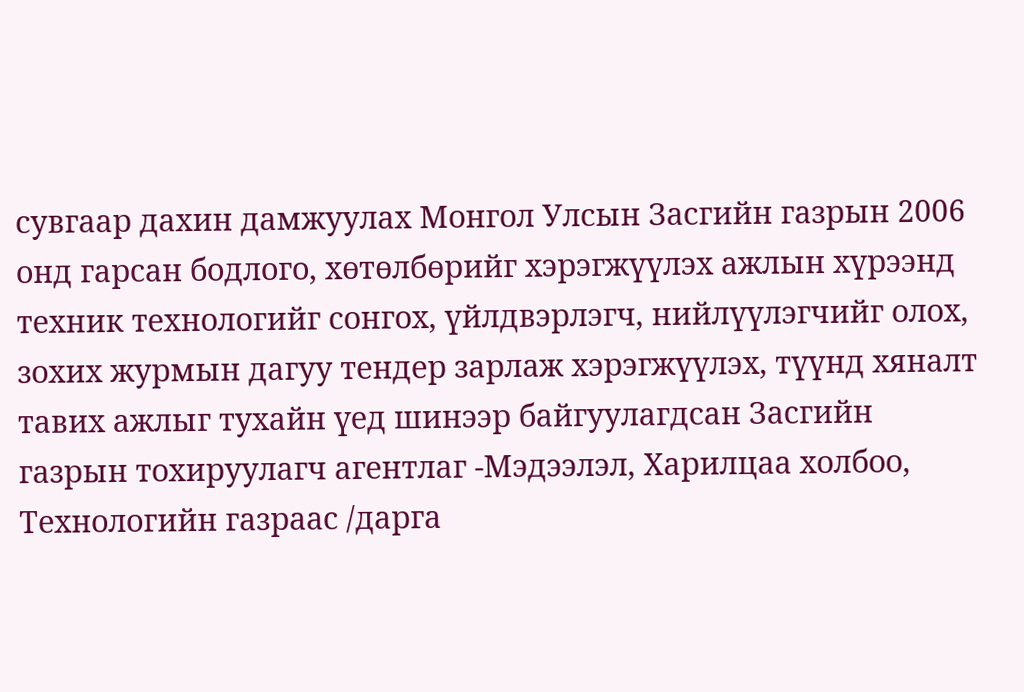сувгаар дахин дамжуулах Монгол Улсын Засгийн газрын 2006 онд гарсан бодлого, хөтөлбөрийг хэрэгжүүлэх ажлын хүрээнд техник технологийг сонгох, үйлдвэрлэгч, нийлүүлэгчийг олох, зохих журмын дагуу тендер зарлаж хэрэгжүүлэх, түүнд хяналт тавих ажлыг тухайн үед шинээр байгуулагдсан Засгийн газрын тохируулагч агентлаг -Мэдээлэл, Харилцаа холбоо, Технологийн газраас /дарга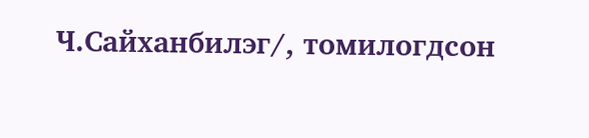Ч.Сайханбилэг/, томилогдсон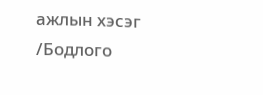ажлын хэсэг /Бодлого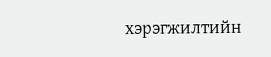хэрэгжилтийн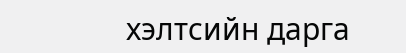хэлтсийн дарга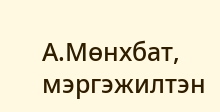А.Мөнхбат, мэргэжилтэн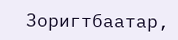Зоригтбаатар,